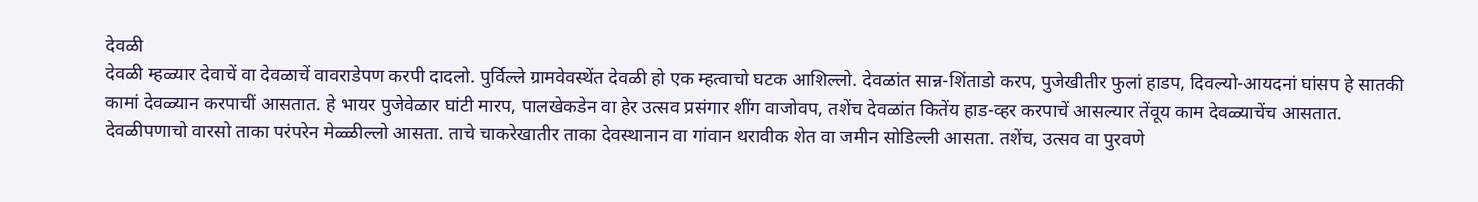देवळी
देवळी म्हळ्यार देवाचें वा देवळाचें वावराडेपण करपी दादलो. पुर्विल्ले ग्रामवेवस्थेंत देवळी हो एक म्हत्वाचो घटक आशिल्लो. देवळांत सान्न-शिंताडो करप, पुजेखीतीर फुलां हाडप, दिवल्यो-आयदनां घांसप हे सातकी कामां देवळ्यान करपाचीं आसतात. हे भायर पुजेवेळार घांटी मारप, पालखेकडेन वा हेर उत्सव प्रसंगार शींग वाजोवप, तशेंच देवळांत कितेंय हाड-व्हर करपाचें आसल्यार तेंवूय काम देवळ्याचेंच आसतात. देवळीपणाचो वारसो ताका परंपरेन मेळ्ळील्लो आसता. ताचे चाकरेखातीर ताका देवस्थानान वा गांवान थरावीक शेत वा जमीन सोडिल्ली आसता. तशेंच, उत्सव वा पुरवणे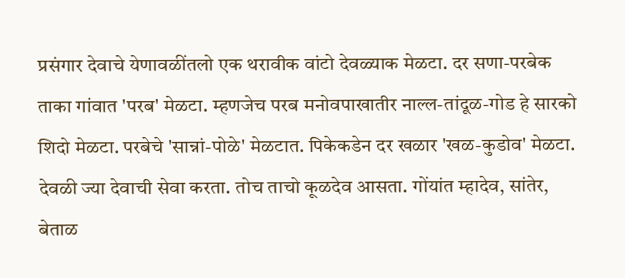प्रसंगार देवाचे येणावळींतलो एक थरावीक वांटो देवळ्याक मेळटा. दर सणा-परबेक ताका गांवात 'परब' मेळटा. म्हणजेच परब मनोवपाखातीर नाल्ल-तांदूळ-गोड हे सारको शिदो मेळटा. परबेचे 'सान्नां-पोळे' मेळटात. पिकेकडेन दर खळार 'खळ-कुडोव' मेळटा. देवळी ज्या देवाची सेवा करता. तोच ताचो कूळदेव आसता. गोंयांत म्हादेव, सांतेर, बेताळ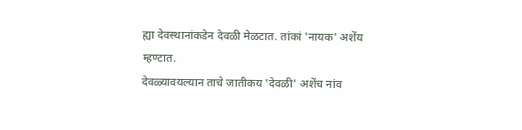ह्या देवस्थानांकडेन देवळी मेळटात. तांकां 'नायक' अशेंय म्हण्टात.
देवळ्यावयल्यान ताचे जातीकय 'देवळी' अशेंच नांव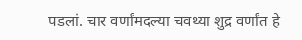पडलां. चार वर्णांमदल्या चवथ्या शुद्र वर्णांत हे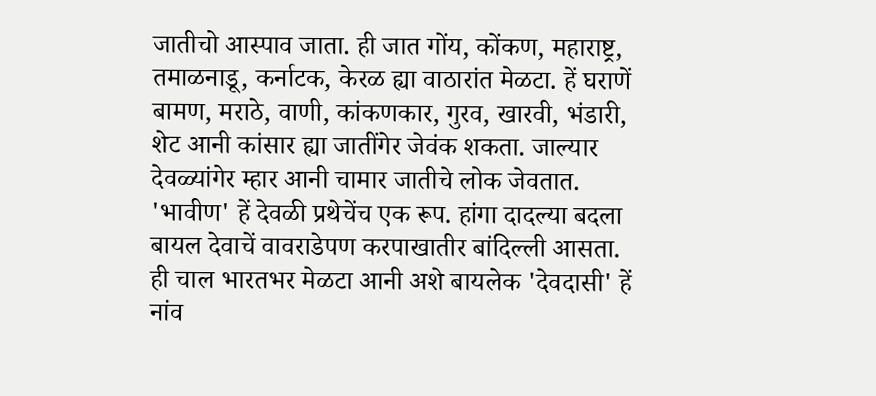जातीचो आस्पाव जाता. ही जात गोंय, कोंकण, महाराष्ट्र, तमाळनाडू, कर्नाटक, केरळ ह्या वाठारांत मेळटा. हें घराणें बामण, मराठे, वाणी, कांकणकार, गुरव, खारवी, भंडारी, शेट आनी कांसार ह्या जातींगेर जेवंक शकता. जाल्यार देवळ्यांगेर म्हार आनी चामार जातीचे लोक जेवतात.
'भावीण' हें देवळी प्रथेचेंच एक रूप. हांगा दादल्या बदला बायल देवाचें वावराडेपण करपाखातीर बांदिल्ली आसता. ही चाल भारतभर मेळटा आनी अशे बायलेक 'देवदासी' हें नांव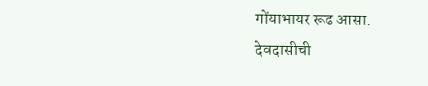गोंयाभायर रूढ आसा. देवदासीची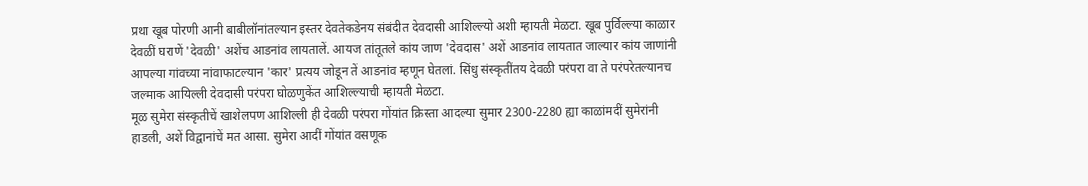प्रथा खूब पोरणी आनी बाबीलॉनांतल्यान इस्तर देवतेकडेनय संबंदीत देवदासी आशिल्ल्यो अशी म्हायती मेळटा. खूब पुर्विल्ल्या काळार देवळीं घराणें 'देवळी' अशेंच आडनांव लायतालें. आयज तांतूतले कांय जाण 'देवदास' अशें आडनांव लायतात जाल्यार कांय जाणांनी आपल्या गांवच्या नांवाफाटल्यान 'कार' प्रत्यय जोडून तें आडनांव म्हणून घेतलां. सिंधु संस्कृतींतय देवळी परंपरा वा ते परंपरेतल्यानच जल्माक आयिल्ली देवदासी परंपरा घोळणुकेंत आशिल्ल्याची म्हायती मेळटा.
मूळ सुमेरा संस्कृतीचें खाशेलपण आशिल्ली ही देवळी परंपरा गोंयांत क्रिस्ता आदल्या सुमार 2300-2280 ह्या काळांमदीं सुमेरांनी हाडली, अशें विद्वानांचें मत आसा. सुमेरा आदीं गोंयांत वसणूक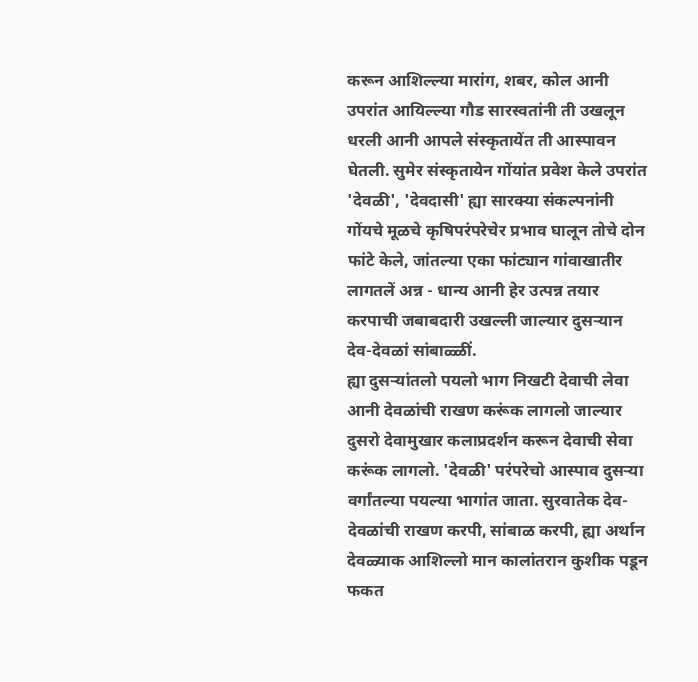करून आशिल्ल्या मारांग, शबर, कोल आनी उपरांत आयिल्ल्या गौड सारस्वतांनी ती उखलून धरली आनी आपले संस्कृतायेंत ती आस्पावन घेतली. सुमेर संस्कृतायेन गोंयांत प्रवेश केले उपरांत 'देवळी', 'देवदासी' ह्या सारक्या संकल्पनांनी गोंयचे मूळचे कृषिपरंपरेचेर प्रभाव घालून तोचे दोन फांटे केले, जांतल्या एका फांट्यान गांवाखातीर लागतलें अन्न - धान्य आनी हेर उत्पन्न तयार करपाची जबाबदारी उखल्ली जाल्यार दुसऱ्यान देव-देवळां सांबाळ्ळीं.
ह्या दुसऱ्यांतलो पयलो भाग निखटी देवाची लेवा आनी देवळांची राखण करूंक लागलो जाल्यार दुसरो देवामुखार कलाप्रदर्शन करून देवाची सेवा करूंक लागलो. 'देवळी' परंपरेचो आस्पाव दुसऱ्या वर्गांतल्या पयल्या भागांत जाता. सुरवातेक देव-देवळांची राखण करपी, सांबाळ करपी, ह्या अर्थान देवळ्याक आशिल्लो मान कालांतरान कुशीक पडून फकत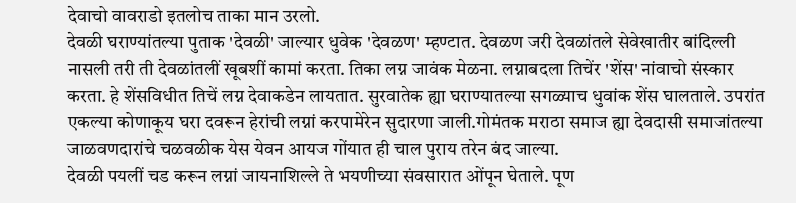देवाचो वावराडो इतलोच ताका मान उरलो.
देवळी घराण्यांतल्या पुताक 'देवळी' जाल्यार धुवेक 'देवळण' म्हण्टात. देवळण जरी देवळांतले सेवेखातीर बांदिल्ली नासली तरी ती देवळांतलीं खूबशीं कामां करता. तिका लग्न जावंक मेळना. लग्नाबदला तिचेंर 'शेंस' नांवाचो संस्कार करता. हे शेंसविधीत तिचें लग्न देवाकडेन लायतात. सुरवातेक ह्या घराण्यातल्या सगळ्याच धुवांक शेंस घालताले. उपरांत एकल्या कोणाकूय घरा दवरून हेरांची लग्नां करपामेरेन सुदारणा जाली.गोमंतक मराठा समाज ह्या देवदासी समाजांतल्या जाळवणदारांचे चळवळीक येस येवन आयज गोंयात ही चाल पुराय तरेन बंद जाल्या.
देवळी पयलीं चड करून लग्नां जायनाशिल्ले ते भयणीच्या संवसारात ओंपून घेताले. पूण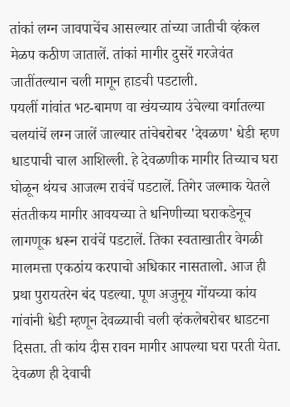तांकां लग्न जावपाचेंच आसल्यार तांच्या जातीची व्हंकल मेळप कठीण जातालें. तांकां मागीर दुसरें गरजेवंत जातींतल्यान चली मागून हाडची पडटाली.
पयलीं गांवांत भट-बामण वा खंयच्याय उंचेल्या वर्गातल्या चलयांचें लग्न जालें जाल्यार तांचेबरोबर 'देवळण' धेडी म्हण धाडपाची चाल आशिल्ली. हे देवळणीक मागीर तिच्याच घरा घोळून थंयच आजल्म रावंचें पडटालें. तिगेर जल्माक येतले संततीकय मागीर आवयच्या ते धनिणीच्या घराकडेनूच लागणूक धरून रावंचें पडटालें. तिका स्वताखातीर वेगळी मालमत्ता एकठांय करपाचो अधिकार नासतालो. आज ही प्रथा पुरायतरेन बंद पडल्या. पूण अजुनूय गोंयच्या कांय गांवांनी धेडी म्हणून देवळ्याची चली व्हंकलेबरोबर धाडटना दिसता. ती कांय दीस रावन मागीर आपल्या घरा परती येता. देवळण ही देवाची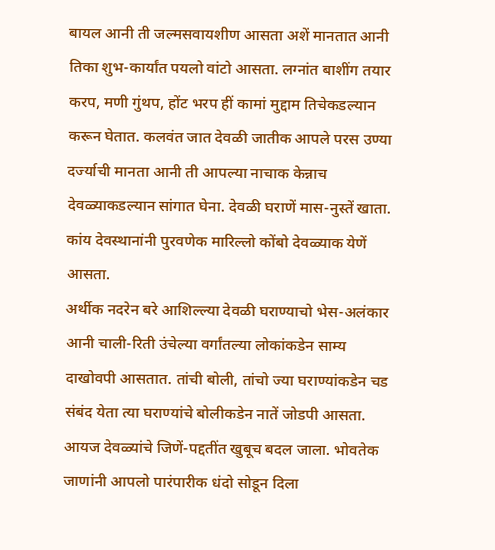बायल आनी ती जल्मसवायशीण आसता अशें मानतात आनी तिका शुभ-कार्यांत पयलो वांटो आसता. लग्नांत बाशींग तयार करप, मणी गुंथप, होंट भरप हीं कामां मुद्दाम तिचेकडल्यान करून घेतात. कलवंत जात देवळी जातीक आपले परस उण्या दर्ज्याची मानता आनी ती आपल्या नाचाक केन्नाच देवळ्याकडल्यान सांगात घेना. देवळी घराणें मास-नुस्तें खाता. कांय देवस्थानांनी पुरवणेक मारिल्लो कोंबो देवळ्याक येणें आसता.
अर्थीक नदरेन बरे आशिल्ल्या देवळी घराण्याचो भेस-अलंकार आनी चाली-रिती उंचेल्या वर्गांतल्या लोकांकडेन साम्य दाखोवपी आसतात. तांची बोली, तांचो ज्या घराण्यांकडेन चड संबंद येता त्या घराण्यांचे बोलीकडेन नातें जोडपी आसता. आयज देवळ्यांचे जिणें-पद्दतींत खुबूच बदल जाला. भोवतेक जाणांनी आपलो पारंपारीक धंदो सोडून दिला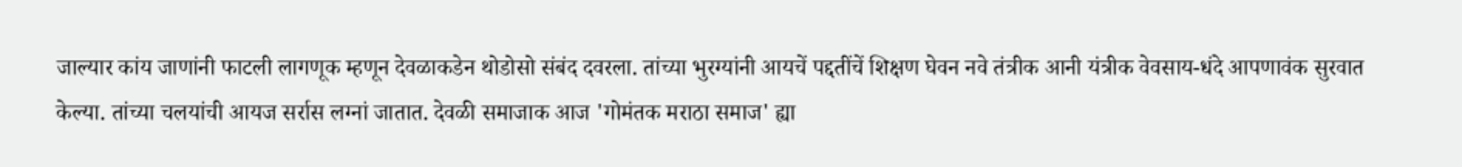जाल्यार कांय जाणांनी फाटली लागणूक म्हणून देवळाकडेन थोडोसो संबंद दवरला. तांच्या भुरग्यांनी आयचें पद्दतींचें शिक्षण घेवन नवे तंत्रीक आनी यंत्रीक वेवसाय-धंदे आपणावंक सुरवात केल्या. तांच्या चलयांची आयज सर्रास लग्नां जातात. देवळी समाजाक आज 'गोमंतक मराठा समाज' ह्या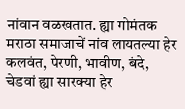नांवान वळखतात. ह्या गोमंतक मराठा समाजाचें नांव लायतल्या हेर कलवंत, पेरणी, भावीण, बंदे, चेडवां ह्या सारक्या हेर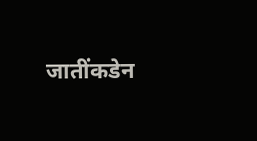जातींकडेन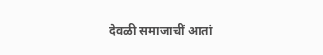देवळी समाजाचीं आतां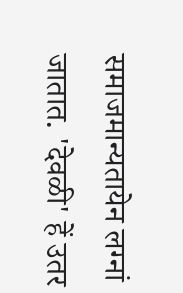समाजमान्यतायेन लग्नां जातात. 'देवळी' हें उतर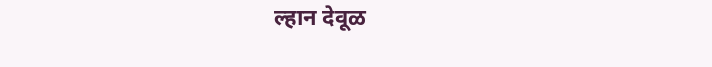ल्हान देवूळ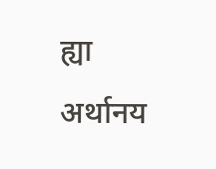ह्या अर्थानय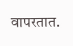वापरतात.